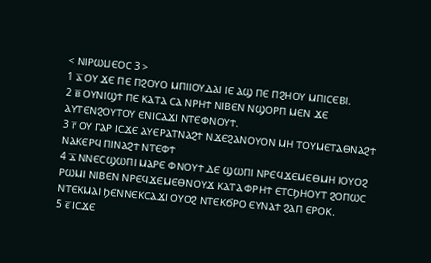< ⲚⲒⲢⲰⳘⲈⲞⲤ 3 >
1 ⲁ̅ ⲞⲨ ϪⲈ ⲠⲈ ⲠϨⲞⲨⲞ ⲘⲠⲒⲒⲞⲨⲆⲀⲒ ⲒⲈ ⲀϢ ⲠⲈ ⲠϨⲎⲞⲨ ⲘⲠⲒⲤⲈⲂⲒ.
2 ⲃ̅ ⲞⲨⲚⲒϢϮ ⲠⲈ ⲔⲀⲦⲀ ⲤⲀ ⲚⲢⲎϮ ⲚⲒⲂⲈⲚ ⲚϢⲞⲢⲠ ⲘⲈⲚ ϪⲈ ⲀⲨⲦⲈⲚϨⲞⲨⲦⲞⲨ ⲈⲚⲒⲤⲀϪⲒ ⲚⲦⲈⲪⲚⲞⲨϮ.
3 ⲅ̅ ⲞⲨ ⲄⲀⲢ ⲒⲤϪⲈ ⲀⲨⲈⲢⲀⲦⲚⲀϨϮ ⲚϪⲈϨⲀⲚⲞⲨⲞⲚ ⲘⲎ ⲦⲞⲨⲘⲈⲦⲀⲐⲚⲀϨϮ ⲚⲀⲔⲈⲢϤ ⲠⲒⲚⲀϨϮ ⲚⲦⲈⲪϮ
4 ⲇ̅ ⲚⲚⲈⲤϢⲰⲠⲒ ⲘⲀⲢⲈ ⲪⲚⲞⲨϮ ⲆⲈ ϢⲰⲠⲒ ⲚⲢⲈϤϪⲈⲘⲈⲐⲘⲎ ⲒⲞⲨⲞϨ ⲢⲰⲘⲒ ⲚⲒⲂⲈⲚ ⲚⲢⲈϤϪⲈⲘⲈⲐⲚⲞⲨϪ ⲔⲀⲦⲀ ⲪⲢⲎϮ ⲈⲦⲤϦⲎⲞⲨⲦ ϨⲞⲠⲰⲤ ⲚⲦⲈⲔⲘⲀⲒ ϦⲈⲚⲚⲈⲔⲤⲀϪⲒ ⲞⲨⲞϨ ⲚⲦⲈⲔϬⲢⲞ ⲈⲨⲚⲀϮ ϨⲀⲠ ⲈⲢⲞⲔ.
5 ⲉ̅ ⲒⲤϪⲈ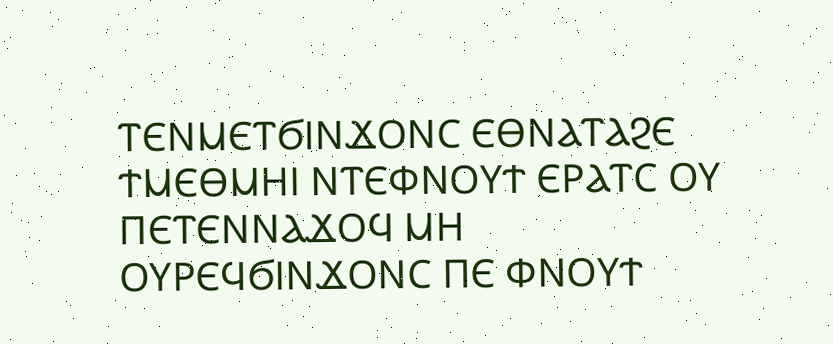ⲦⲈⲚⲘⲈⲦϬⲒⲚϪⲞⲚⲤ ⲈⲐⲚⲀⲦⲀϨⲈ ϮⲘⲈⲐⲘⲎⲒ ⲚⲦⲈⲪⲚⲞⲨϮ ⲈⲢⲀⲦⲤ ⲞⲨ ⲠⲈⲦⲈⲚⲚⲀϪⲞϤ ⲘⲎ ⲞⲨⲢⲈϤϬⲒⲚϪⲞⲚⲤ ⲠⲈ ⲪⲚⲞⲨϮ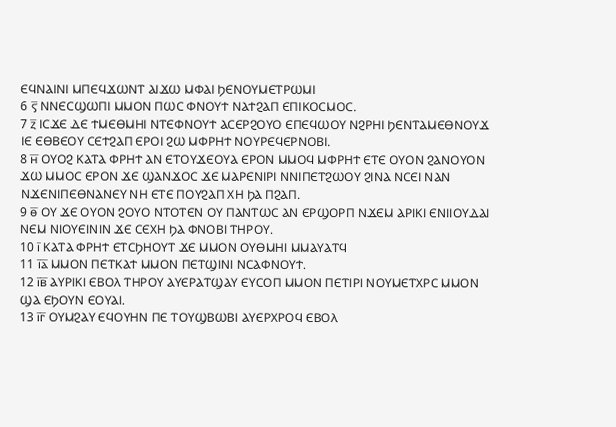ⲈϤⲚⲀⲒⲚⲒ ⲘⲠⲈϤϪⲰⲚⲦ ⲀⲒϪⲰ ⲘⲪⲀⲒ ϦⲈⲚⲞⲨⲘⲈⲦⲢⲰⲘⲒ
6 ⲋ̅ ⲚⲚⲈⲤϢⲰⲠⲒ ⲘⲘⲞⲚ ⲠⲰⲤ ⲪⲚⲞⲨϮ ⲚⲀϮϨⲀⲠ ⲈⲠⲒⲔⲞⲤⲘⲞⲤ.
7 ⲍ̅ ⲒⲤϪⲈ ⲆⲈ ϮⲘⲈⲐⲘⲎⲒ ⲚⲦⲈⲪⲚⲞⲨϮ ⲀⲤⲈⲢϨⲞⲨⲞ ⲈⲠⲈϤⲰⲞⲨ ⲚϨⲢⲎⲒ ϦⲈⲚⲦⲀⲘⲈⲐⲚⲞⲨϪ ⲒⲈ ⲈⲐⲂⲈⲞⲨ ⲤⲈϮϨⲀⲠ ⲈⲢⲞⲒ ϨⲰ ⲘⲪⲢⲎϮ ⲚⲞⲨⲢⲈϤⲈⲢⲚⲞⲂⲒ.
8 ⲏ̅ ⲞⲨⲞϨ ⲔⲀⲦⲀ ⲪⲢⲎϮ ⲀⲚ ⲈⲦⲞⲨϪⲈⲞⲨⲀ ⲈⲢⲞⲚ ⲘⲘⲞϤ ⲘⲪⲢⲎϮ ⲈⲦⲈ ⲞⲨⲞⲚ ϨⲀⲚⲞⲨⲞⲚ ϪⲰ ⲘⲘⲞⲤ ⲈⲢⲞⲚ ϪⲈ ϢⲀⲚϪⲞⲤ ϪⲈ ⲘⲀⲢⲈⲚⲒⲢⲒ ⲚⲚⲒⲠⲈⲦϨⲰⲞⲨ ϨⲒⲚⲀ ⲚⲤⲈⲒ ⲚⲀⲚ ⲚϪⲈⲚⲒⲠⲈⲐⲚⲀⲚⲈⲨ ⲚⲎ ⲈⲦⲈ ⲠⲞⲨϨⲀⲠ ⲬⲎ ϦⲀ ⲠϨⲀⲠ.
9 ⲑ̅ ⲞⲨ ϪⲈ ⲞⲨⲞⲚ ϨⲞⲨⲞ ⲚⲦⲞⲦⲈⲚ ⲞⲨ ⲠⲀⲚⲦⲰⲤ ⲀⲚ ⲈⲢϢⲞⲢⲠ ⲚϪⲈⲘ ⲀⲢⲒⲔⲒ ⲈⲚⲒⲒⲞⲨⲆⲀⲒ ⲚⲈⲘ ⲚⲒⲞⲨⲈⲒⲚⲒⲚ ϪⲈ ⲤⲈⲬⲎ ϦⲀ ⲪⲚⲞⲂⲒ ⲦⲎⲢⲞⲨ.
10 ⲓ̅ ⲔⲀⲦⲀ ⲪⲢⲎϮ ⲈⲦⲤϦⲎⲞⲨⲦ ϪⲈ ⲘⲘⲞⲚ ⲞⲨⲐⲘⲎⲒ ⲘⲘⲀⲨⲀⲦϤ
11 ⲓ̅ⲁ̅ ⲘⲘⲞⲚ ⲠⲈⲦⲔⲀϮ ⲘⲘⲞⲚ ⲠⲈⲦϢⲒⲚⲒ ⲚⲤⲀⲪⲚⲞⲨϮ.
12 ⲓ̅ⲃ̅ ⲀⲨⲢⲒⲔⲒ ⲈⲂⲞⲖ ⲦⲎⲢⲞⲨ ⲀⲨⲈⲢⲀⲦϢⲀⲨ ⲈⲨⲤⲞⲠ ⲘⲘⲞⲚ ⲠⲈⲦⲒⲢⲒ ⲚⲞⲨⲘⲈⲦⲬⲢⲤ ⲘⲘⲞⲚ ϢⲀ ⲈϦⲞⲨⲚ ⲈⲞⲨⲀⲒ.
13 ⲓ̅ⲅ̅ ⲞⲨⲘϨⲀⲨ ⲈϤⲞⲨⲎⲚ ⲠⲈ ⲦⲞⲨϢⲂⲰⲂⲒ ⲀⲨⲈⲢⲬⲢⲞϤ ⲈⲂⲞⲖ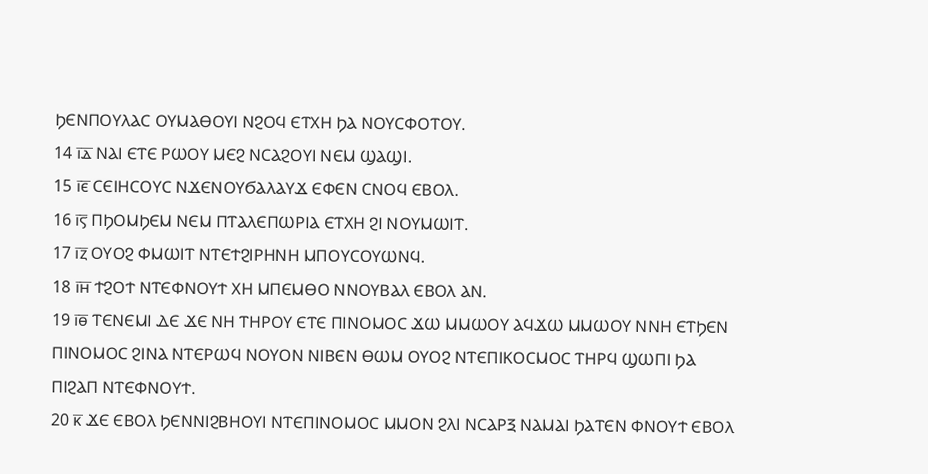ϦⲈⲚⲠⲞⲨⲖⲀⲤ ⲞⲨⲘⲀⲐⲞⲨⲒ ⲚϨⲞϤ ⲈⲦⲬⲎ ϦⲀ ⲚⲞⲨⲤⲪⲞⲦⲞⲨ.
14 ⲓ̅ⲇ̅ ⲚⲀⲒ ⲈⲦⲈ ⲢⲰⲞⲨ ⲘⲈϨ ⲚⲤⲀϨⲞⲨⲒ ⲚⲈⲘ ϢⲀϢⲒ.
15 ⲓ̅ⲉ̅ ⲤⲈⲒⲎⲤⲞⲨⲤ ⲚϪⲈⲚⲞⲨϬⲀⲖⲀⲨϪ ⲈⲪⲈⲚ ⲤⲚⲞϤ ⲈⲂⲞⲖ.
16 ⲓ̅ⲋ̅ ⲠϦⲞⲘϦⲈⲘ ⲚⲈⲘ ⲠⲦⲀⲖⲈⲠⲰⲢⲒⲀ ⲈⲦⲬⲎ ϨⲒ ⲚⲞⲨⲘⲰⲒⲦ.
17 ⲓ̅ⲍ̅ ⲞⲨⲞϨ ⲪⲘⲰⲒⲦ ⲚⲦⲈϮϨⲒⲢⲎⲚⲎ ⲘⲠⲞⲨⲤⲞⲨⲰⲚϤ.
18 ⲓ̅ⲏ̅ ϮϨⲞϮ ⲚⲦⲈⲪⲚⲞⲨϮ ⲬⲎ ⲘⲠⲈⲘⲐⲞ ⲚⲚⲞⲨⲂⲀⲖ ⲈⲂⲞⲖ ⲀⲚ.
19 ⲓ̅ⲑ̅ ⲦⲈⲚⲈⲘⲒ ⲆⲈ ϪⲈ ⲚⲎ ⲦⲎⲢⲞⲨ ⲈⲦⲈ ⲠⲒⲚⲞⲘⲞⲤ ϪⲰ ⲘⲘⲰⲞⲨ ⲀϤϪⲰ ⲘⲘⲰⲞⲨ ⲚⲚⲎ ⲈⲦϦⲈⲚ ⲠⲒⲚⲞⲘⲞⲤ ϨⲒⲚⲀ ⲚⲦⲈⲢⲰϤ ⲚⲞⲨⲞⲚ ⲚⲒⲂⲈⲚ ⲐⲰⲘ ⲞⲨⲞϨ ⲚⲦⲈⲠⲒⲔⲞⲤⲘⲞⲤ ⲦⲎⲢϤ ϢⲰⲠⲒ ϦⲀ ⲠⲒϨⲀⲠ ⲚⲦⲈⲪⲚⲞⲨϮ.
20 ⲕ̅ ϪⲈ ⲈⲂⲞⲖ ϦⲈⲚⲚⲒϨⲂⲎⲞⲨⲒ ⲚⲦⲈⲠⲒⲚⲞⲘⲞⲤ ⲘⲘⲞⲚ ϨⲖⲒ ⲚⲤⲀⲢⲜ ⲚⲀⲘⲀⲒ ϦⲀⲦⲈⲚ ⲪⲚⲞⲨϮ ⲈⲂⲞⲖ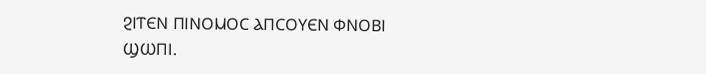ϨⲒⲦⲈⲚ ⲠⲒⲚⲞⲘⲞⲤ ⲀⲠⲤⲞⲨⲈⲚ ⲪⲚⲞⲂⲒ ϢⲰⲠⲒ.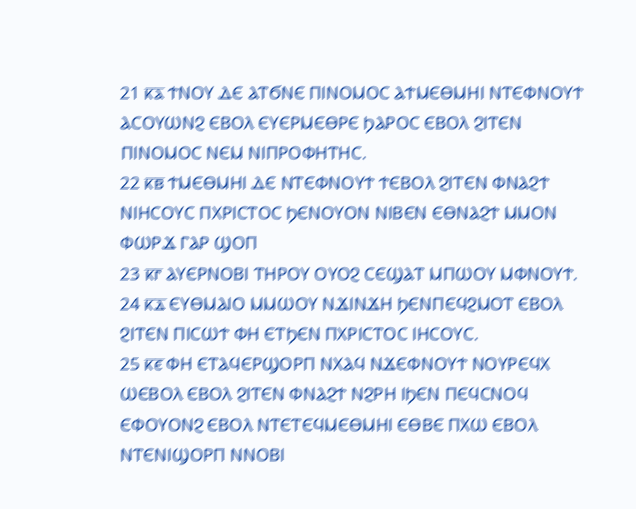21 ⲕ̅ⲁ̅ ϮⲚⲞⲨ ⲆⲈ ⲀⲦϬⲚⲈ ⲠⲒⲚⲞⲘⲞⲤ ⲀϮⲘⲈⲐⲘⲎⲒ ⲚⲦⲈⲪⲚⲞⲨϮ ⲀⲤⲞⲨⲰⲚϨ ⲈⲂⲞⲖ ⲈⲨⲈⲢⲘⲈⲐⲢⲈ ϦⲀⲢⲞⲤ ⲈⲂⲞⲖ ϨⲒⲦⲈⲚ ⲠⲒⲚⲞⲘⲞⲤ ⲚⲈⲘ ⲚⲒⲠⲢⲞⲪⲎⲦⲎⲤ.
22 ⲕ̅ⲃ̅ ϮⲘⲈⲐⲘⲎⲒ ⲆⲈ ⲚⲦⲈⲪⲚⲞⲨϮ ϮⲈⲂⲞⲖ ϨⲒⲦⲈⲚ ⲪⲚⲀϨϮ ⲚⲒⲎⲤⲞⲨⲤ ⲠⲬⲢⲒⲤⲦⲞⲤ ϦⲈⲚⲞⲨⲞⲚ ⲚⲒⲂⲈⲚ ⲈⲐⲚⲀϨϮ ⲘⲘⲞⲚ ⲪⲰⲢϪ ⲄⲀⲢ ϢⲞⲠ
23 ⲕ̅ⲅ̅ ⲀⲨⲈⲢⲚⲞⲂⲒ ⲦⲎⲢⲞⲨ ⲞⲨⲞϨ ⲤⲈϢⲀⲦ ⲘⲠⲰⲞⲨ ⲘⲪⲚⲞⲨϮ.
24 ⲕ̅ⲇ̅ ⲈⲨⲐⲘⲀⲒⲞ ⲘⲘⲰⲞⲨ ⲚϪⲒⲚϪⲎ ϦⲈⲚⲠⲈϤϨⲘⲞⲦ ⲈⲂⲞⲖ ϨⲒⲦⲈⲚ ⲠⲒⲤⲰϮ ⲪⲎ ⲈⲦϦⲈⲚ ⲠⲬⲢⲒⲤⲦⲞⲤ ⲒⲎⲤⲞⲨⲤ.
25 ⲕ̅ⲉ̅ ⲪⲎ ⲈⲦⲀϤⲈⲢϢⲞⲢⲠ ⲚⲬⲀϤ ⲚϪⲈⲪⲚⲞⲨϮ ⲚⲞⲨⲢⲈϤⲬ ⲰⲈⲂⲞⲖ ⲈⲂⲞⲖ ϨⲒⲦⲈⲚ ⲪⲚⲀϨϮ ⲚϨⲢⲎ ⲒϦⲈⲚ ⲠⲈϤⲤⲚⲞϤ ⲈⲪⲞⲨⲞⲚϨ ⲈⲂⲞⲖ ⲚⲦⲈⲦⲈϤⲘⲈⲐⲘⲎⲒ ⲈⲐⲂⲈ ⲠⲬⲰ ⲈⲂⲞⲖ ⲚⲦⲈⲚⲒϢⲞⲢⲠ ⲚⲚⲞⲂⲒ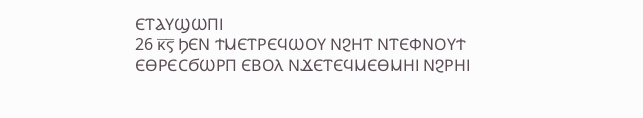ⲈⲦⲀⲨϢⲰⲠⲒ
26 ⲕ̅ⲋ̅ ϦⲈⲚ ϮⲘⲈⲦⲢⲈϤⲰⲞⲨ ⲚϨⲎⲦ ⲚⲦⲈⲪⲚⲞⲨϮ ⲈⲐⲢⲈⲤϬⲰⲢⲠ ⲈⲂⲞⲖ ⲚϪⲈⲦⲈϤⲘⲈⲐⲘⲎⲒ ⲚϨⲢⲎⲒ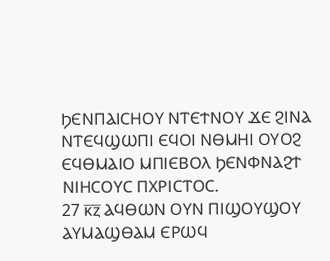ϦⲈⲚⲠⲀⲒⲤⲎⲞⲨ ⲚⲦⲈϮⲚⲞⲨ ϪⲈ ϨⲒⲚⲀ ⲚⲦⲈϤϢⲰⲠⲒ ⲈϤⲞⲒ ⲚⲐⲘⲎⲒ ⲞⲨⲞϨ ⲈϤⲐⲘⲀⲒⲞ ⲘⲠⲒⲈⲂⲞⲖ ϦⲈⲚⲪⲚⲀϨϮ ⲚⲒⲎⲤⲞⲨⲤ ⲠⲬⲢⲒⲤⲦⲞⲤ.
27 ⲕ̅ⲍ̅ ⲀϤⲐⲰⲚ ⲞⲨⲚ ⲠⲒϢⲞⲨϢⲞⲨ ⲀⲨⲘⲀϢⲐⲀⲘ ⲈⲢⲰϤ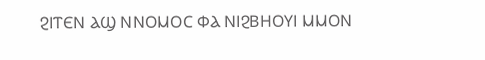ϨⲒⲦⲈⲚ ⲀϢ ⲚⲚⲞⲘⲞⲤ ⲪⲀ ⲚⲒϨⲂⲎⲞⲨⲒ ⲘⲘⲞⲚ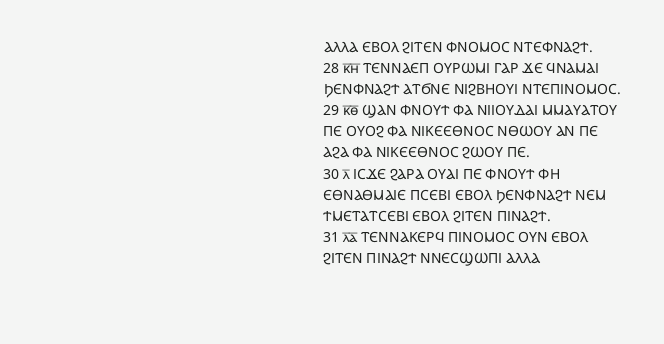ⲀⲖⲖⲀ ⲈⲂⲞⲖ ϨⲒⲦⲈⲚ ⲪⲚⲞⲘⲞⲤ ⲚⲦⲈⲪⲚⲀϨϮ.
28 ⲕ̅ⲏ̅ ⲦⲈⲚⲚⲀⲈⲠ ⲞⲨⲢⲰⲘⲒ ⲄⲀⲢ ϪⲈ ϤⲚⲀⲘⲀⲒ ϦⲈⲚⲪⲚⲀϨϮ ⲀⲦϬⲚⲈ ⲚⲒϨⲂⲎⲞⲨⲒ ⲚⲦⲈⲠⲒⲚⲞⲘⲞⲤ.
29 ⲕ̅ⲑ̅ ϢⲀⲚ ⲪⲚⲞⲨϮ ⲪⲀ ⲚⲒⲒⲞⲨⲆⲀⲒ ⲘⲘⲀⲨⲀⲦⲞⲨ ⲠⲈ ⲞⲨⲞϨ ⲪⲀ ⲚⲒⲔⲈⲈⲐⲚⲞⲤ ⲚⲐⲰⲞⲨ ⲀⲚ ⲠⲈ ⲀϨⲀ ⲪⲀ ⲚⲒⲔⲈⲈⲐⲚⲞⲤ ϨⲰⲞⲨ ⲠⲈ.
30 ⲗ̅ ⲒⲤϪⲈ ϨⲀⲢⲀ ⲞⲨⲀⲒ ⲠⲈ ⲪⲚⲞⲨϮ ⲪⲎ ⲈⲐⲚⲀⲐⲘⲀⲒⲈ ⲠⲤⲈⲂⲒ ⲈⲂⲞⲖ ϦⲈⲚⲪⲚⲀϨϮ ⲚⲈⲘ ϮⲘⲈⲦⲀⲦⲤⲈⲂⲒ ⲈⲂⲞⲖ ϨⲒⲦⲈⲚ ⲠⲒⲚⲀϨϮ.
31 ⲗ̅ⲁ̅ ⲦⲈⲚⲚⲀⲔⲈⲢϤ ⲠⲒⲚⲞⲘⲞⲤ ⲞⲨⲚ ⲈⲂⲞⲖ ϨⲒⲦⲈⲚ ⲠⲒⲚⲀϨϮ ⲚⲚⲈⲤϢⲰⲠⲒ ⲀⲖⲖⲀ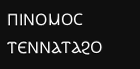ⲠⲒⲚⲞⲘⲞⲤ ⲦⲈⲚⲚⲀⲦⲀϨⲞ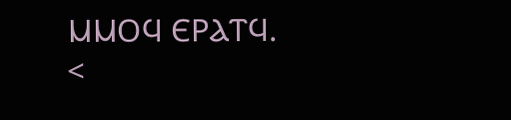ⲘⲘⲞϤ ⲈⲢⲀⲦϤ.
<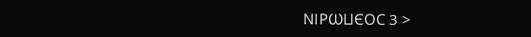ⲚⲒⲢⲰⳘⲈⲞⲤ 3 >